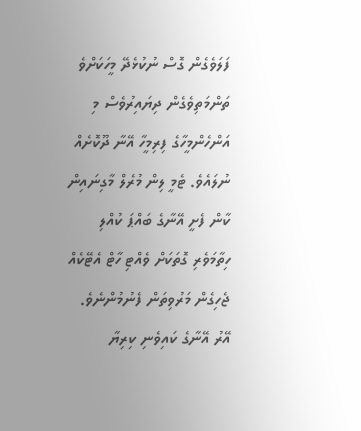ފަލަވެގެން ގޮސް ނުކުޅެދޭ މީހަކަށްވެ ތަންމަތިވެގެން ދިޔައިރުވެސް މި އަންހެންމީހާގެ ފިރިމީހާ އޭނާ ދޫކޮށެއް ނުލައެވެ. ޓެމީ ލިން މުރެލް މާގިނައިން ކާން ފެށީ އޭނާގެ ބައްޕަ ކުއްލި ހިތާމަވެރި ގޮތަކަށް ވެއްޓި ހާޓް އެޓޭކެއް ޖެހިގެން މަރުވިތަން ފެނުމުންނެވެ. އޭރު އޭނާގެ ކައިވެނި ކިރިޔާ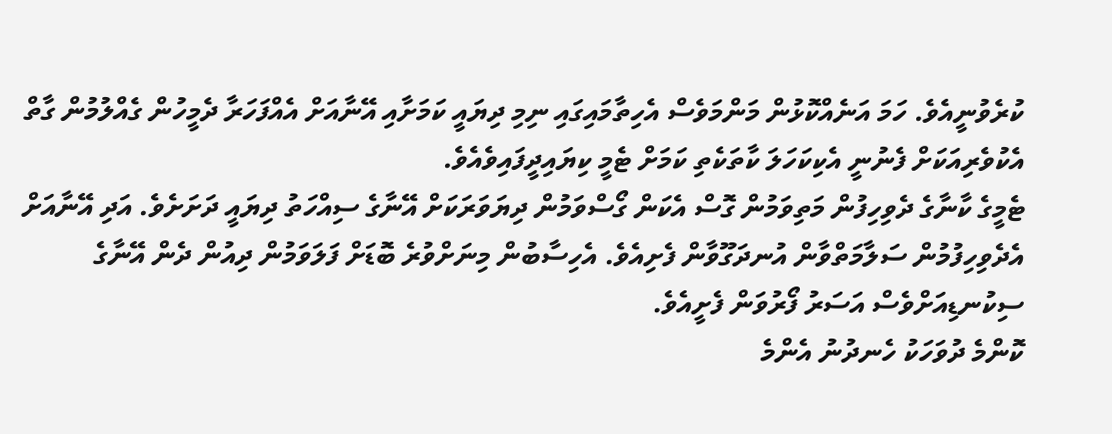ކުރެވުނީއެވެ. ހަމަ އަނެއްކޮޅުން މަންމަވެސް އެހިތާމައިގައި ނިމި ދިޔައީ ކަމަށާއި އޭނާއަށް އެއްފަހަރާ ދެމީހުން ގެއްލުމުން ގާތް އެކުވެރިއަކަށް ފެނުނީ އެކިކަހަލަ ކާތަކެތި ކަމަށް ޓެމީ ކިޔައިދީފައިވެއެވެ.
ޓެމީގެ ކާނާގެ ދެވިހިފުން މަތިވަމުން ގޮސް އެކަން ގޯސްވަމުން ދިޔަވަރަކަށް އޭނާގެ ސިއްހަތު ދިޔައީ ދަށަށެވެ. އަދި އޭނާއަށް އެދެވިހިފުމުން ސަލާމަތްވާން އުނދަގޫވާން ފެށިއެވެ. އެހިސާބުން މިނަށްވުރެ ބޮޑަށް ފަލަވަމުން ދިއުން ދެން އޭނާގެ ސިކުނޑިއަށްވެސް އަސަރު ފޯރުވަން ފެށީއެވެ.
ކޮންމެ ދުވަހަކު ހެނދުނު އެންމެ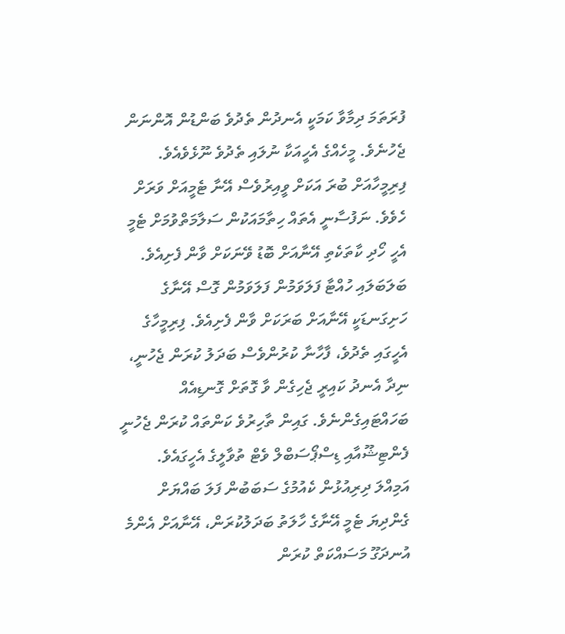ފުރަތަމަ ދިމާވާ ކަމަކީ އެނދުން ތެދުވެ ބަންޑުން އޮންނަން ޖެހުނެވެ. މީހެއްގެ އެހީއަކާ ނުލައި ތެދުވެ ނޫޅެވެއެވެ. ފިރިމީހާއަށް ބުރަ އަކަށް ވީއިރުވެސް އޭނާ ޓެމީއަށް ވަރަށް ހެވެވެ. ނަފުސާނީ އެތައް ހިތާމައަކުން ސަލާމަތްވުމަށް ޓެމީ އެހީ ހޯދި ކާތަކެތި އޭނާއަށް ބޮޑު ވޭނަކަށް ވާން ފެށިއެވެ.
ބަލަބަލައި ހުއްޓާ ފަލަވަމުން ފަލަވަމުން ގޮސް އޭނާގެ ހަށިގަނޑަކީ އޭނާއަށް ބަރަކަށް ވާން ފެށިއެވެ. ފިރިމީހާގެ އެހީގައި ތެދުވެ، ފާހާނާ ކުރުންވެސް ބަދަލު ކުރަން ޖެހުނީ، ނިދާ އެނދު ކައިރީ ޖެހިގެން ވާ ގޮތަށް ގޮނޑިއެއް ބަހައްޓައިގެންނެވެ. ގައިން ތާހިރުވެ ކަންތައް ކުރަން ޖެހުނީ ފެންޓިޝޫއާއި ޑިސްޕޯސަބްލް ވެޓް ތުވާލީގެ އެހީގައެވެ.
އަމިއްލަ ދިރިއުޅުން ކެއުމުގެ ސަބަބުން ފަލަ ބައްޔަށް ގެންދިޔަ ޓެމީ އޭނާގެ ހާލަތު ބަދަލުކުރަން، އޭނާއަށް އެންމެ އުނދަގޫ މަސައްކަތް ކުރަން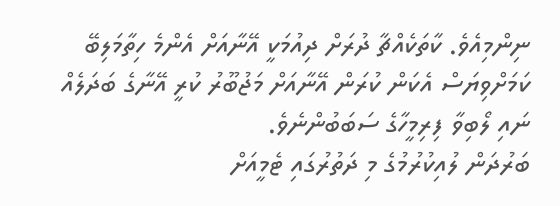ނިންމިއެވެ. ކާތަކެއްޗާ ދުރަށް ދިއުމަކީ އޭނާއަށް އެންމެ ހިތާމަލިބޭ ކަމަށްވިޔަސް އެކަން ކުރަން އޭނާއަށް މަޖުބޫރު ކުރީ އޭނާގެ ބަދަލެއް ނައި ލޯބިވާ ފިރިމީހާގެ ސަބަބުންނެވެ.
ބަރުދަން ލުއިކުރުމުގެ މި ދަތުރުގައި ޓެމީއަށް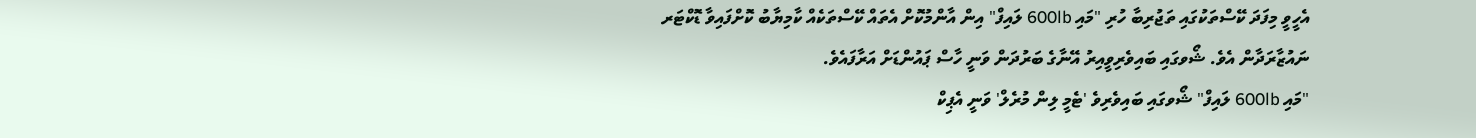އެހީވީ މިފަދަ ކޭސްތަކުގައި ތަޖުރިބާ ހުރި "މައި 600lb ލައިފް" އިން އާންމުކޮށް އެތައް ކޭސްތަކެއް ކާމިޔާބު ކޮށްފައިވާ ޑޮކްޓަރ ނައުޒާރަދާން އެވެ. ޝޯވގައި ބައިވެރިވީއިރު އޭނާގެ ބަރުދަން ވަނީ ހާސް ޕައުންޑަށް އަރާފައެވެ.
"މައި 600lb ލައިފް" ޝޯވގައި ބައިވެރިވެ 'ޓެމީ ލިން މުރެލް' ވަނީ އެޕިކް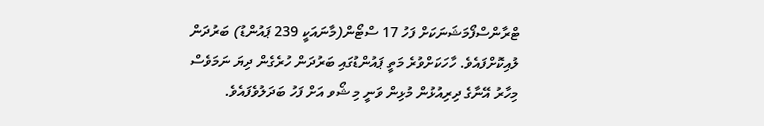ޓްރާންސްފޯމަޝަނަކަށް ފަހު 17 ސްޓޯން(މާނައަކީ 239 ޕައުންޑު) ބަރުދަން ލުއިކޮށްފައެވެ. ހާހަކަށްވުރެ މަތީ ޕައުންޑުގައި ބަރުދަން ހުރެގެން ދިޔަ ނަމަވެސް މިހާރު އޭނާގެ ދިރިއުޅުން މުޅިން ވަނީ މި ޝޯވ އަށް ފަހު ބަދަލުވެފައެވެ.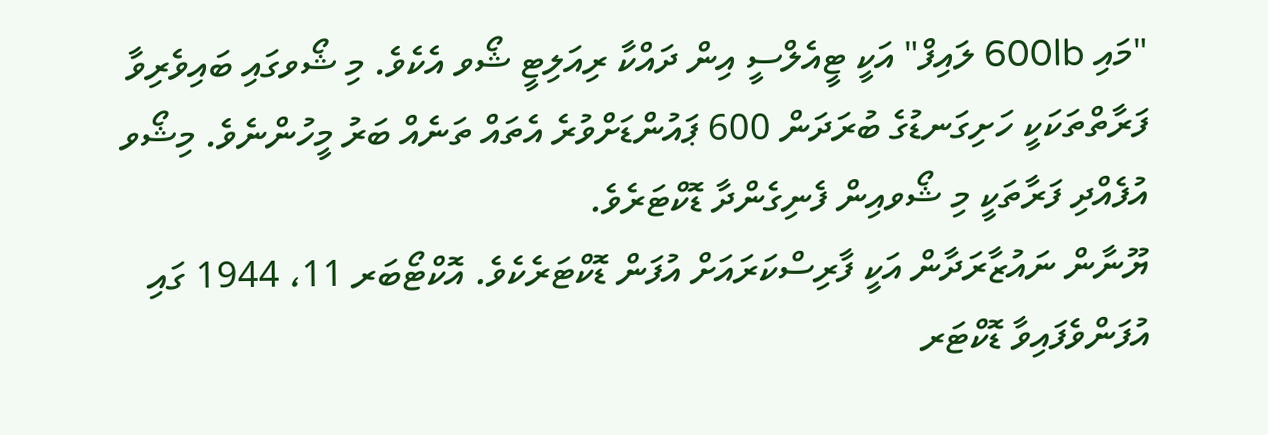"މައި 600lb ލައިފް" އަކީ ޓީއެލްސީ އިން ދައްކާ ރިއަލިޓީ ޝޯވ އެކެވެ. މި ޝޯވގައި ބައިވެރިވާ ފަރާތްތަކަކީ ހަށިގަނޑުގެ ބުރަދަން 600 ޕައުންޑަށްވުރެ އެތައް ތަނެއް ބަރު މީހުންނެވެ. މިޝޯވ އުފެއްދި ފަރާތަކީ މި ޝޯވއިން ފެނިގެންދާ ޑޮކްޓަރެވެ.
ޔޫނާން ނައުޒާރަދާން އަކީ ފާރިސްކަރައަށް އުފަން ޑޮކްޓަރެކެވެ. އޮކްޓޯބަރ 11، 1944 ގައި އުފަންވެފައިވާ ޑޮކްޓަރ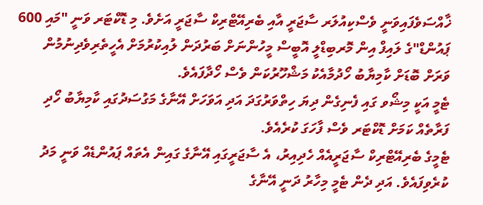ޚާއްސަވެފައިވަނީ ވެސްކިއުލަރ ސާޖަރީ އާއި ބެރިއޭޓްރިކް ސާޖަރީ އަށެވެ. މި ޑޮކްޓަރ ވަނީ "މައި 600 ޕައުންޑް"ގެ ލައިފް އިން މޮރބިޑްލީ އޮބީސް މީހުންނަށް ބަރުދަން ލުއިކުރުމަށް އެހީތެރިވެދިނުމުން ވަރަށް ބޮޑަށް ކާމިޔާބު ހޯދުމާއެކު މަޝްހޫރުކަން ވެސް ހޯދާފައެވެ.
ޓެމީ އަކީ މިޝޯވ ގައި ފެނިގެން ދިޔަ ހިތްވަރުގަދަ އަދި އަވަހަށް އޭނާގެ މަގުސަދުގައި ކާމިޔާބު ހޯދި ފަރާތެއް ކަމަށް ޑޮކްޓަރ ވެސް ފާހަގަ ކުރެއެވެ.
ޓެމީގެ ބެރިއޭޓްރިކް ސާޖަރީއެއް ހެދިއިރު، އެ ސާޖަރީގައި އޭނާގެ ގައިން އެތައް ޕައުންޑެއް ވަނީ މަދު ކުރެވިފައެވެ. އަދި ދެން ޓެމީ މިހާރު ދަނީ އޭނާގެ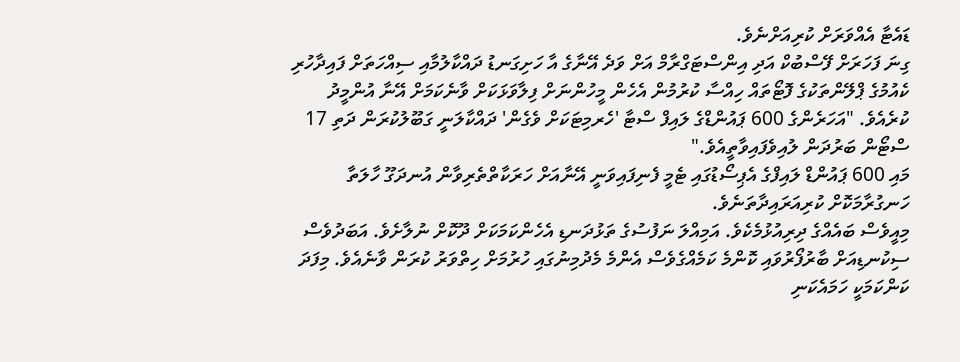ޑައެޓާ އެއްވަރަށް ކުރިއަށްނެވެ.
ގިނަ ފަހަރަށް ފޭސްބުކް އަދި އިންސްޓަގްރާމް އަށް ވަދެ އޭނާގެ އާ ހަށިގަނޑު ދައްކާލުމާއި ސިއްހަތަށް ފައިދާހުރި ކެއުމުގެ ޕްލޭންތަކުގެ ފޮޓޯތައް ހިއްސާ ކުރުމުން އެހެން މީހުންނަށް ފިލާވަޅަކަށް ވާނެކަމަށް އޭނާ އުންމީދު ކުރެއެވެ. "އަހަރެންގެ 600 ޕައުންޑްގެ ލައިފް ސްޓާ 'ހެރމިޓަކަށް ވެގެން' ދައްކާލަނީ ގަބޫލުކުރަން ދަތި 17 ސްޓޯން ބަރުދަން ލުއިވެފައިވާތީއެވެ."
މައި 600 ޕައުންޑް ލައިފްގެ އެޕިސޯޑުގައި ޓެމީ ފެނިފައިވަނީ އޭނާއަށް ހަރަކާތްތެރިވާން އުނދަގޫ ހާލަތާ ހަނގުރާމަކޮށް ކުރިއަރައިދާތަނެވެ.
މިއީވެސް ބައެއްގެ ދިރިއުޅުމެކެވެ. އަމިއްލަ ނަފުސުގެ ތަޅުދަނޑި އެހެންކަމަކަށް ދޫކޮށް ނުލާށެވެ. އަބަދުވެސް ސިކުނޑިއަށް ބާރުފޯރުވައި ކޮންމެ ކަމެއްގެވެސް އެންމެ މެދުމިނުގައި ހުރުމަށް ހިތްވަރު ކުރަން ވާނެއެވެ. މިފަދަ ކަންކަމަކީ ހަމައެކަނި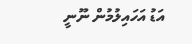އަޑު އަހައިލުމުން ނޫނީ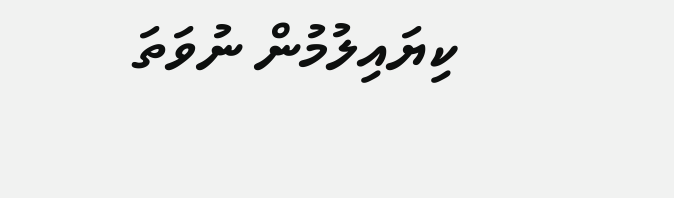ކިޔައިލުމުން ނުވަތަ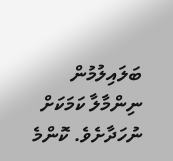ބަލައިލުމުން ނިންމާލާ ކަމަކަށް ނުހަދާށެވެ. ކޮންމެ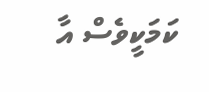ކަމަކީވެސް އާ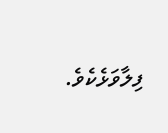ފިލާވަޅެކެވެ.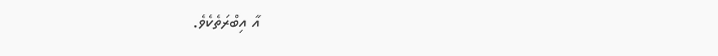އާ އިބްރަތެކެވެ.